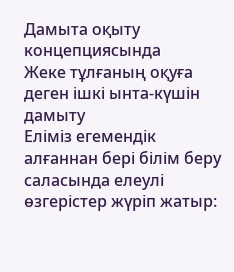Дамыта оқыту концепциясында
Жеке тұлғаның оқуға деген ішкі ынта-күшін дамыту
Еліміз егемендік алғаннан бері білім беру саласында елеулі өзгерістер жүріп жатыр: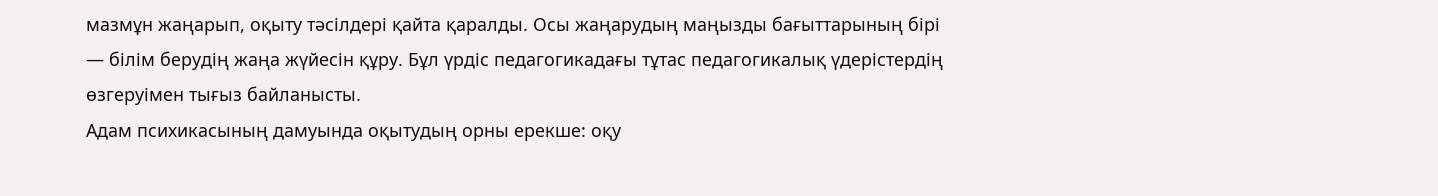мазмұн жаңарып, оқыту тәсілдері қайта қаралды. Осы жаңарудың маңызды бағыттарының бірі — білім берудің жаңа жүйесін құру. Бұл үрдіс педагогикадағы тұтас педагогикалық үдерістердің өзгеруімен тығыз байланысты.
Адам психикасының дамуында оқытудың орны ерекше: оқу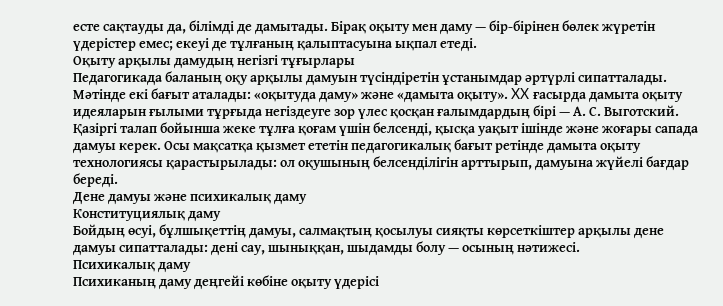есте сақтауды да, білімді де дамытады. Бірақ оқыту мен даму — бір-бірінен бөлек жүретін үдерістер емес; екеуі де тұлғаның қалыптасуына ықпал етеді.
Оқыту арқылы дамудың негізгі тұғырлары
Педагогикада баланың оқу арқылы дамуын түсіндіретін ұстанымдар әртүрлі сипатталады. Мәтінде екі бағыт аталады: «оқытуда даму» және «дамыта оқыту». XX ғасырда дамыта оқыту идеяларын ғылыми тұрғыда негіздеуге зор үлес қосқан ғалымдардың бірі — А. С. Выготский.
Қазіргі талап бойынша жеке тұлға қоғам үшін белсенді, қысқа уақыт ішінде және жоғары сапада дамуы керек. Осы мақсатқа қызмет ететін педагогикалық бағыт ретінде дамыта оқыту технологиясы қарастырылады: ол оқушының белсенділігін арттырып, дамуына жүйелі бағдар береді.
Дене дамуы және психикалық даму
Конституциялық даму
Бойдың өсуі, бұлшықеттің дамуы, салмақтың қосылуы сияқты көрсеткіштер арқылы дене дамуы сипатталады: дені сау, шыныққан, шыдамды болу — осының нәтижесі.
Психикалық даму
Психиканың даму деңгейі көбіне оқыту үдерісі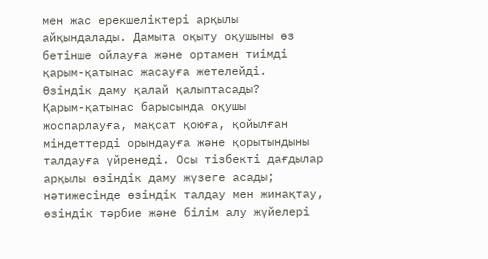мен жас ерекшеліктері арқылы айқындалады. Дамыта оқыту оқушыны өз бетінше ойлауға және ортамен тиімді қарым-қатынас жасауға жетелейді.
Өзіндік даму қалай қалыптасады?
Қарым-қатынас барысында оқушы жоспарлауға, мақсат қоюға, қойылған міндеттерді орындауға және қорытындыны талдауға үйренеді. Осы тізбекті дағдылар арқылы өзіндік даму жүзеге асады; нәтижесінде өзіндік талдау мен жинақтау, өзіндік тәрбие және білім алу жүйелері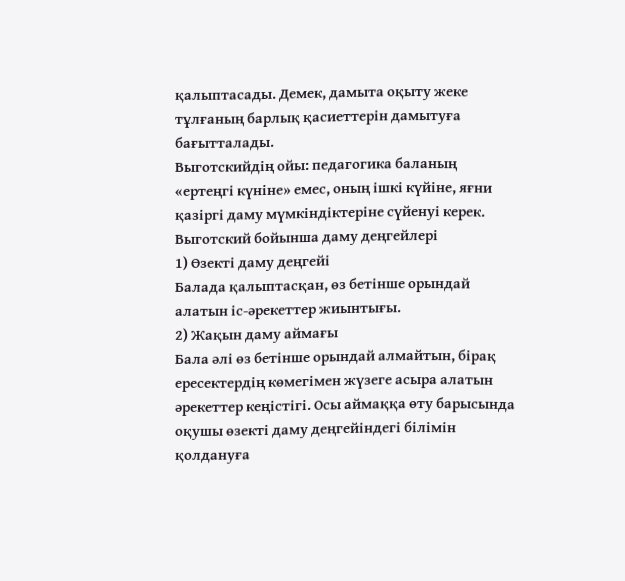қалыптасады. Демек, дамыта оқыту жеке тұлғаның барлық қасиеттерін дамытуға бағытталады.
Выготскийдің ойы: педагогика баланың «ертеңгі күніне» емес, оның ішкі күйіне, яғни қазіргі даму мүмкіндіктеріне сүйенуі керек.
Выготский бойынша даму деңгейлері
1) Өзекті даму деңгейі
Балада қалыптасқан, өз бетінше орындай алатын іс-әрекеттер жиынтығы.
2) Жақын даму аймағы
Бала әлі өз бетінше орындай алмайтын, бірақ ересектердің көмегімен жүзеге асыра алатын әрекеттер кеңістігі. Осы аймаққа өту барысында оқушы өзекті даму деңгейіндегі білімін қолдануға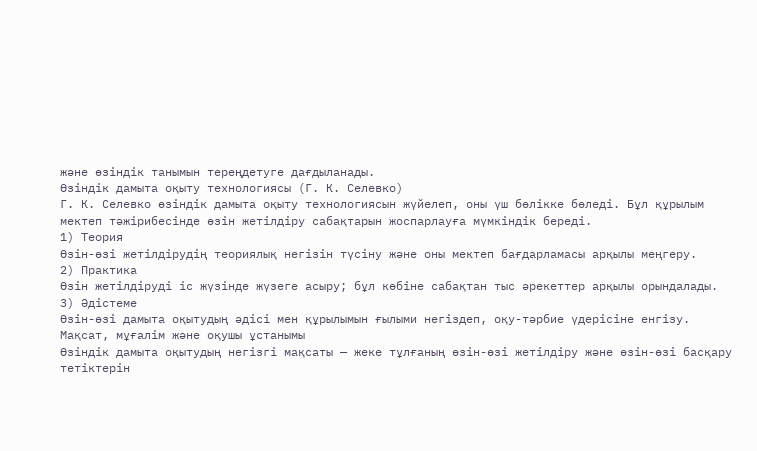және өзіндік танымын тереңдетуге дағдыланады.
Өзіндік дамыта оқыту технологиясы (Г. К. Селевко)
Г. К. Селевко өзіндік дамыта оқыту технологиясын жүйелеп, оны үш бөлікке бөледі. Бұл құрылым мектеп тәжірибесінде өзін жетілдіру сабақтарын жоспарлауға мүмкіндік береді.
1) Теория
Өзін-өзі жетілдірудің теориялық негізін түсіну және оны мектеп бағдарламасы арқылы меңгеру.
2) Практика
Өзін жетілдіруді іс жүзінде жүзеге асыру; бұл көбіне сабақтан тыс әрекеттер арқылы орындалады.
3) Әдістеме
Өзін-өзі дамыта оқытудың әдісі мен құрылымын ғылыми негіздеп, оқу-тәрбие үдерісіне енгізу.
Мақсат, мұғалім және оқушы ұстанымы
Өзіндік дамыта оқытудың негізгі мақсаты — жеке тұлғаның өзін-өзі жетілдіру және өзін-өзі басқару тетіктерін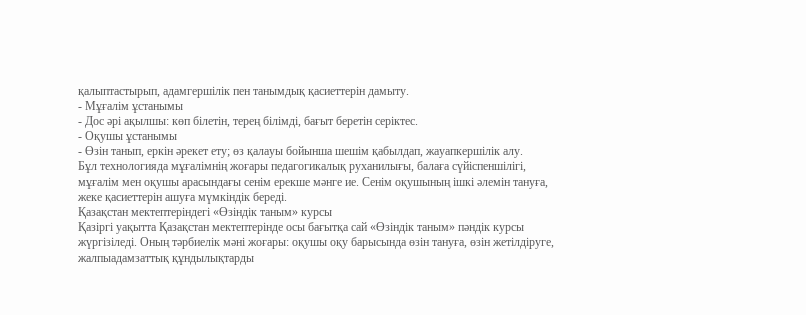қалыптастырып, адамгершілік пен танымдық қасиеттерін дамыту.
- Мұғалім ұстанымы
- Дос әрі ақылшы: көп білетін, терең білімді, бағыт беретін серіктес.
- Оқушы ұстанымы
- Өзін танып, еркін әрекет ету; өз қалауы бойынша шешім қабылдап, жауапкершілік алу.
Бұл технологияда мұғалімнің жоғары педагогикалық руханилығы, балаға сүйіспеншілігі, мұғалім мен оқушы арасындағы сенім ерекше мәнге ие. Сенім оқушының ішкі әлемін тануға, жеке қасиеттерін ашуға мүмкіндік береді.
Қазақстан мектептеріндегі «Өзіндік таным» курсы
Қазіргі уақытта Қазақстан мектептерінде осы бағытқа сай «Өзіндік таным» пәндік курсы жүргізіледі. Оның тәрбиелік мәні жоғары: оқушы оқу барысында өзін тануға, өзін жетілдіруге, жалпыадамзаттық құндылықтарды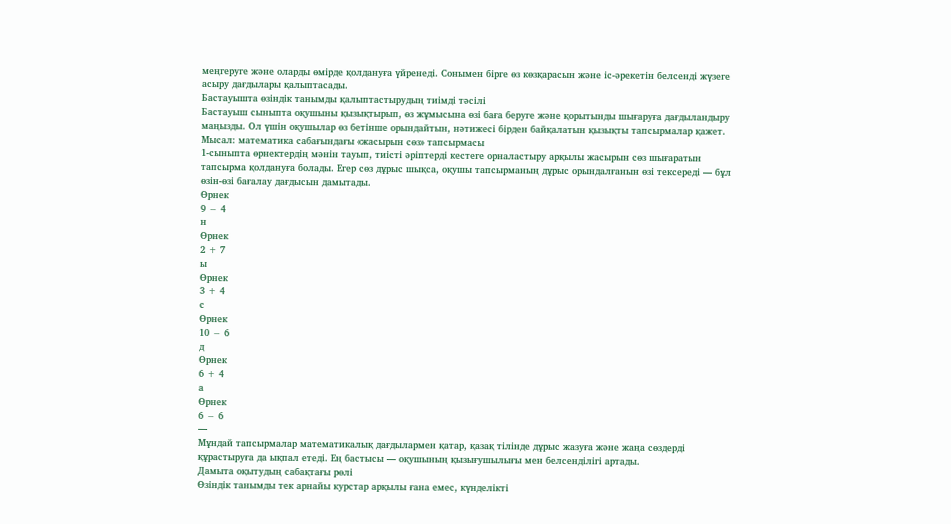меңгеруге және оларды өмірде қолдануға үйренеді. Сонымен бірге өз көзқарасын және іс-әрекетін белсенді жүзеге асыру дағдылары қалыптасады.
Бастауышта өзіндік танымды қалыптастырудың тиімді тәсілі
Бастауыш сыныпта оқушыны қызықтырып, өз жұмысына өзі баға беруге және қорытынды шығаруға дағдыландыру маңызды. Ол үшін оқушылар өз бетінше орындайтын, нәтижесі бірден байқалатын қызықты тапсырмалар қажет.
Мысал: математика сабағындағы «жасырын сөз» тапсырмасы
1-сыныпта өрнектердің мәнін тауып, тиісті әріптерді кестеге орналастыру арқылы жасырын сөз шығаратын тапсырма қолдануға болады. Егер сөз дұрыс шықса, оқушы тапсырманың дұрыс орындалғанын өзі тексереді — бұл өзін-өзі бағалау дағдысын дамытады.
Өрнек
9 − 4
н
Өрнек
2 + 7
ы
Өрнек
3 + 4
с
Өрнек
10 − 6
д
Өрнек
6 + 4
а
Өрнек
6 − 6
—
Мұндай тапсырмалар математикалық дағдылармен қатар, қазақ тілінде дұрыс жазуға және жаңа сөздерді құрастыруға да ықпал етеді. Ең бастысы — оқушының қызығушылығы мен белсенділігі артады.
Дамыта оқытудың сабақтағы рөлі
Өзіндік танымды тек арнайы курстар арқылы ғана емес, күнделікті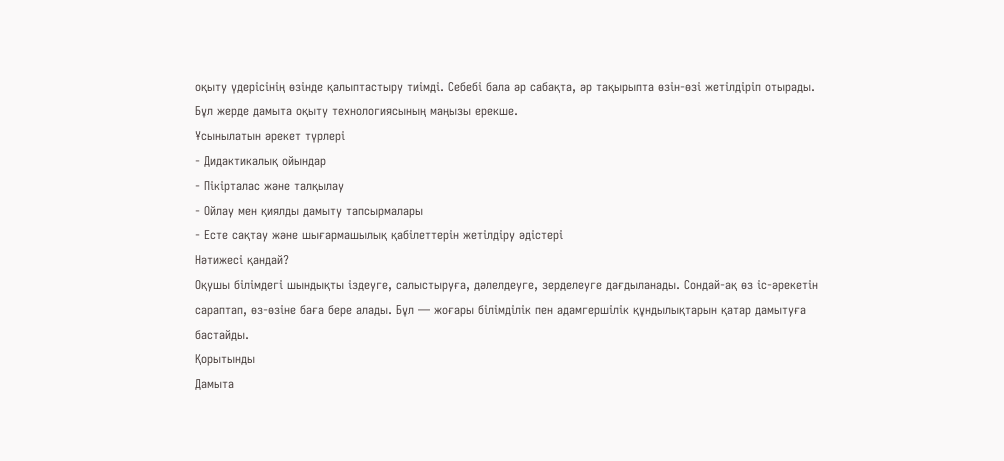оқыту үдерісінің өзінде қалыптастыру тиімді. Себебі бала әр сабақта, әр тақырыпта өзін-өзі жетілдіріп отырады. Бұл жерде дамыта оқыту технологиясының маңызы ерекше.
Ұсынылатын әрекет түрлері
- Дидактикалық ойындар
- Пікірталас және талқылау
- Ойлау мен қиялды дамыту тапсырмалары
- Есте сақтау және шығармашылық қабілеттерін жетілдіру әдістері
Нәтижесі қандай?
Оқушы білімдегі шындықты іздеуге, салыстыруға, дәлелдеуге, зерделеуге дағдыланады. Сондай-ақ өз іс-әрекетін сараптап, өз-өзіне баға бере алады. Бұл — жоғары білімділік пен адамгершілік құндылықтарын қатар дамытуға бастайды.
Қорытынды
Дамыта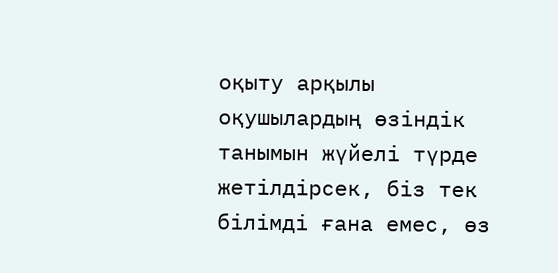оқыту арқылы оқушылардың өзіндік танымын жүйелі түрде жетілдірсек, біз тек білімді ғана емес, өз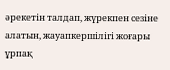әрекетін талдап, жүрекпен сезіне алатын, жауапкершілігі жоғары ұрпақ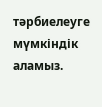тәрбиелеуге мүмкіндік аламыз.